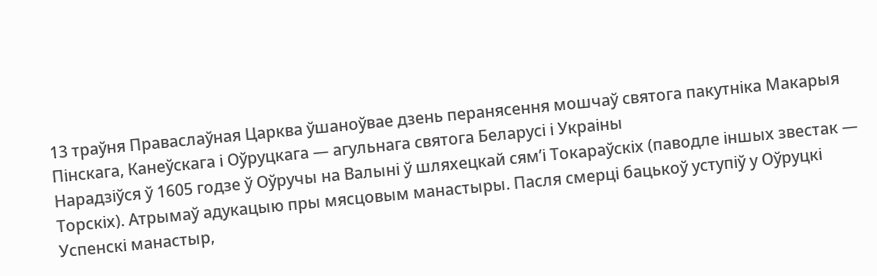13 траўня Праваслаўная Царква ўшаноўвае дзень перанясення мошчаў святога пакутніка Макарыя Пінскага, Канеўскага і Оўруцкага — агульнага святога Беларусі і Украіны
Нарадзіўся ў 1605 годзе ў Оўручы на Валыні ў шляхецкай сям’і Токараўскіх (паводле іншых звестак — Торскіх). Атрымаў адукацыю пры мясцовым манастыры. Пасля смерці бацькоў уступіў у Оўруцкі Успенскі манастыр,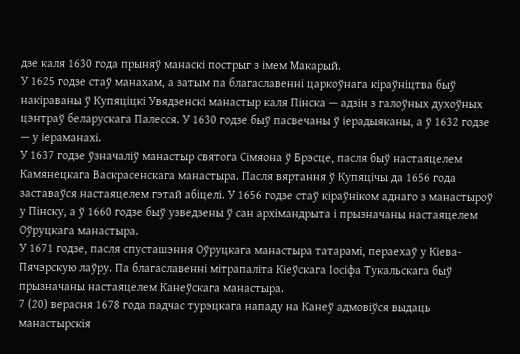дзе каля 1630 года прыняў манаскі пострыг з імем Макарый.
У 1625 годзе стаў манахам, а затым па благаславенні царкоўнага кіраўніцтва быў накіраваны ў Купяціцкі Увядзенскі манастыр каля Пінска — адзін з галоўных духоўных цэнтраў беларускага Палесся. У 1630 годзе быў пасвечаны ў іерадыяканы, а ў 1632 годзе — у іераманахі.
У 1637 годзе ўзначаліў манастыр святога Сімяона ў Брэсце, пасля быў настаяцелем Камянецкага Васкрасенскага манастыра. Пасля вяртання ў Купяцічы да 1656 года заставаўся настаяцелем гэтай абіцелі. У 1656 годзе стаў кіраўніком аднаго з манастыроў у Пінску, а ў 1660 годзе быў узведзены ў сан архімандрыта і прызначаны настаяцелем Оўруцкага манастыра.
У 1671 годзе, пасля спусташэння Оўруцкага манастыра татарамі, пераехаў у Кіева-Пячэрскую лаўру. Па благаславенні мітрапаліта Кіеўскага Іосіфа Тукальскага быў прызначаны настаяцелем Канеўскага манастыра.
7 (20) верасня 1678 года падчас турэцкага нападу на Канеў адмовіўся выдаць манастырскія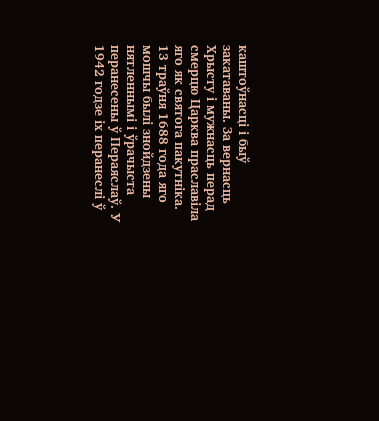каштоўнасці і быў закатаваны. За вернасць Хрысту і мужнасць перад смерцю Царква праславіла яго як святога пакутніка.
13 траўня 1688 года яго мошчы былі знойдзены нятленнымі і ўрачыста перанесены ў Пераяслаў. У 1942 годзе іх перанеслі ў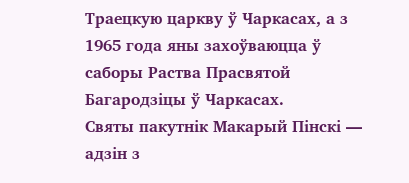Траецкую царкву ў Чаркасах, а з 1965 года яны захоўваюцца ў саборы Раства Прасвятой Багародзіцы ў Чаркасах.
Святы пакутнік Макарый Пінскі — адзін з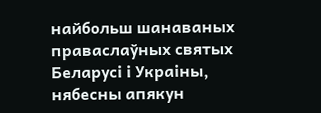найбольш шанаваных праваслаўных святых Беларусі і Украіны, нябесны апякун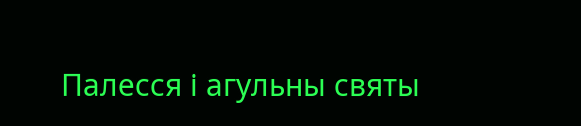Палесся і агульны святы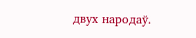двух народаў.